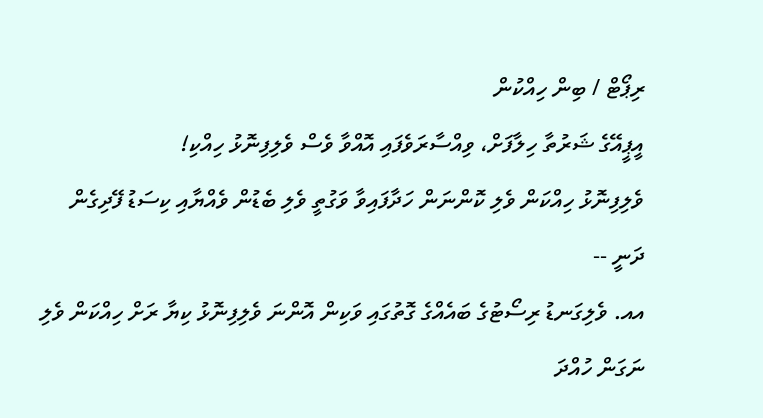ރިޕޯޓް / ބިން ހިއްކުން
އީޕީއޭގެ ޝަރުތާ ހިލާފަށް، ވިއްސާރަވެފައި އޮއްވާ ވެސް ވެލިފިނޮޅު ހިއްކި!
ވެލިފިނޮޅު ހިއްކަން ވެލި ކޮންނަން ހަދާފައިވާ ވަގުތީ ވެލި ބެޑުން ވެއްޔާއި ކިސަޑު ފޭދިގެން ދަނީ --
އއ. ވެލިގަނޑު ރިސޯޓުގެ ބައެއްގެ ގޮތުގައި ވަކިން އޮންނަ ވެލިފިނޮޅު ކިޔާ ރަށް ހިއްކަން ވެލި ނަގަން ހުއްދަ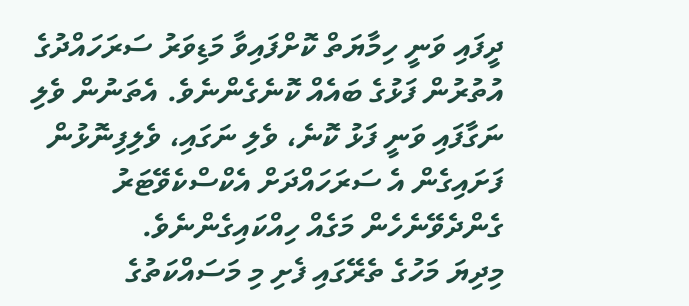ދީފައި ވަނީ ހިމާޔަތް ކޮށްފައިވާ މަޑިވަރު ސަރަހައްދުގެ އުތުރުން ފަޅުގެ ބައެއް ކޮނެގެންނެވެ. އެތަނުން ވެލި ނަގާފައި ވަނީ ފަޅު ކޮނެ، ވެލި ނަގައި، ވެލިފިނޮޅުން ފަށައިގެން އެ ސަރަހައްދަށް އެކްސްކެވޭޓަރު ގެންދެވޭނެހެން މަގެއް ހިއްކައިގެންނެވެ.
މިދިޔަ މަހުގެ ތެރޭގައި ފެށި މި މަސައްކަތުގެ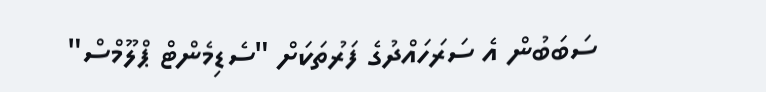ސަބަބުން އެ ސަރަހައްދުގެ ފަރުތަކަށް "ސެޑިމެންޓް ޕްލޫމްސް"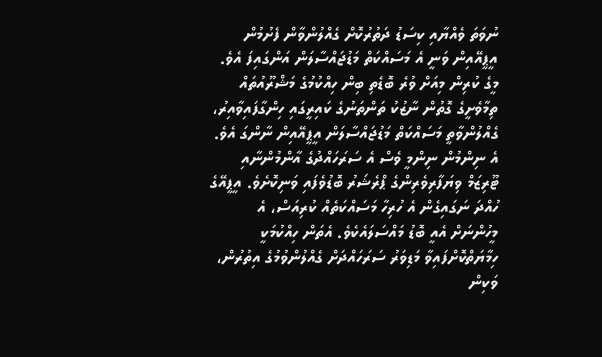ނުވަތަ ވެއްޔާއި ކިސަޑު ދަތުރުކޮށް ގެއްލުންވާން ފެށުމުން އީޕީއޭއިން ވަނީ އެ މަސައްކަތް މަޑުޖައްސާލަން އަންގައިފަ އެވެ. މީގެ ކުރިން މިއަށް ވުރެ ބޮޑެތި ބިން ހިއްކުމުގެ މަޝްރޫއުތައް ތިމާވެށީގެ ގޮތުން ނާޒުކު ތަންތަނުގެ ކައިރީގައި ހިންގާފައިވާއިރު، ގެއްލުންވާތީ މަސައްކަތް މަޑުޖައްސާލަން އީޕީއޭއިން ނާންގަ އެވެ.
އެ ނިންމުން ނިންމީ ވެސް އެ ސަރަހައްދުގެ އާންމުންނާއި ޓޫރިޒަމް ވިޔަފާރިވެރިންގެ ޕްރެޝަރު ބޮޑުވެފައި ވަނިކޮށެވެ. އީޕީއޭގެ ހުއްދަ ނަގައިގެން އެ ހުރިހާ މަސައްކަތެއް ކުރިއަސް، އެ މީހުންނަށް އެއީ ބޮޑު މައްސަލައެކެވެ. އެތަން ހިއްކުމަކީ ހިމާޔަތްކޮށްފައިވާ މަޑިވަރު ސަރަހައްދަށް ގެއްލުންވުމުގެ އިތުރުން، ވަކިން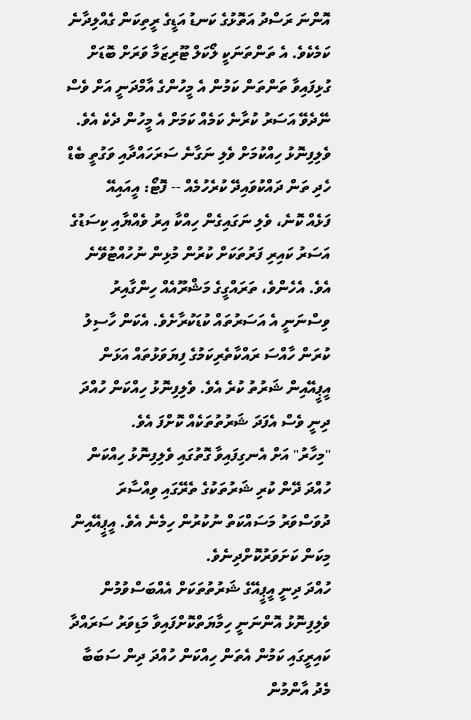އޮންނަ ރަސްދު އަތޮޅުގެ ކަނޑު އަޑީގެ ރީތިކަން ގެއްލިދާނެ ކަމެކެވެ. އެ ތަންތަނަކީ ލޯކަލް ޓޫރިޒަމާ ވަރަށް ބޮޑަށް ގުޅިފައިވާ ތަންތަން ކަމުން އެ މީހުންގެ އާމްދަނީ އަށް ވެސް ނޭދެވޭ އަސަރު ކުރާނެ ކަމެއް ކަމަށް އެ މީހުން ދެކެ އެވެ.
ވެލިފިނޮޅު ހިއްކުމަށް ވެލި ނަގާނެ ސަރަހައްދާއި ވަގުތީ ބެޑް ހެދި ތަން ދައްކުވައިދޭ ކުރެހުމެއް -- ފޮޓޯ: އީއައިއޭ
ފަޅެއް ކޮނެ، ވެލި ނަގައިގެން ހިއްކާ އިރު ވެއްޔާއި ކިސަޑުގެ އަސަރު ކައިރި ފަރުތަކަށް ކުރުން މުޅިން ނުހުއްޓުވޭނެ އެވެ. އެހެންވެ، ތަރައްގީގެ މަޝްރޫއެއް ހިންގާއިރު ވިސްނަނީ އެ އަސަރުތައް ކުޑަކުރާށެވެ. އެކަން ހާސިލު ކުރަން ހާއްސަ ރައްކާތެރިކަމުގެ ފިޔަވަޅުތައް އަޅަން އީޕީއޭއިން ޝަރުތު ކުރެ އެވެ. ވެލިފިނޮޅު ހިއްކަން ހުއްދަ ދިނީ ވެސް އެފަދަ ޝަރުތުތަކެއް ކޮށްފަ އެވެ.
"މިހާރު" އަށް އެނގިފައިވާ ގޮތުގައި ވެލިފިނޮޅު ހިއްކަން ހުއްދަ ދޭން ކުރި ޝަރުތަކުގެ ތެރޭގައި ވިއްސާރަ ދުވަސްވަރު މަސައްކަތް ނުކުރުން ހިމެނެ އެވެ. އީޕީއޭއިން މިކަން ކަށަވަރުކޮށްދިނެވެ.
ހުއްދަ ދިނީ އީޕީއޭގެ ޝަރުތުތަކަށް އެއްބަސްވުމުން
ވެލިފިނޮޅު އޮންނަނީ ހިމާޔަތްކޮށްފައިވާ މަޑިވަރު ސަރައްދާ ކައިރީގައި ކަމުން އެތަން ހިއްކަން ހުއްދަ ދިން ސަބަބާ މެދު އާންމުން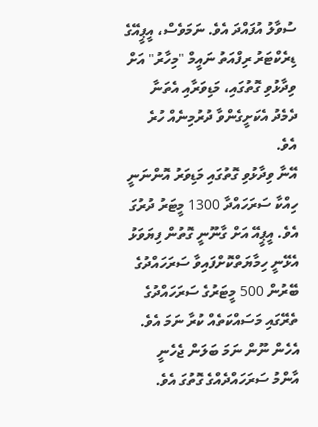ސުވާލު އުފައްދަ އެވެ. ނަމަވެސް، އީޕީއޭގެ ޑިރެކްޓަރު ރިފްއަތު ނައީމް "މިހާރު" އަށް ވިދާޅުވި ގޮތުގައި، މަޑިވަރާއި އެތަނާ ދެމެދު އެކަށީގެންވާ ދުރުމިނެއް ހުރެ އެވެ.
އޭނާ ވިދާޅުވި ގޮތުގައި މަޑިވަރު އޮންނަނީ ހިއްކާ ސަރަހައްދާ 1300 މީޓަރު ދުރުގަ އެވެ. އީޕީއޭ އަށް ގާނޫނީ ގޮތުން ފިޔަވަޅު އެޅޭނީ ހިމާޔަތްކޮށްފައިވާ ސަރަހައްދުގެ ބޭރުން 500 މީޓަރުގެ ސަރަހައްދުގެ ތެރޭގައި މަސައްކަތެއް ކުރާ ނަމަ އެވެ. އެހެން ނޫން ނަމަ ބަލަން ޖެހެނީ އާންމު ސަރަހައްދެއްގެ ގޮތުގަ އެވެ.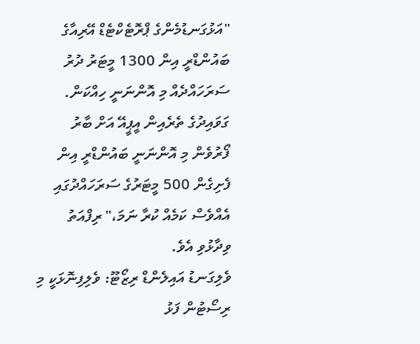"އަޅުގަނޑުމެންގެ ޕްރޮޓެކްޓެޑް އޭރިއާގެ ބައުންޑްރީ އިން 1300 މީޓަރު ދުރު ސަރަހައްދެއް މި އޮންނަނީ ހިއްކަން. ގަވައިދުގެ ތެރެއިން އީޕީއޭ އަށް ބާރު ފޯރުވެން މި އޮންނަނީ ބައުންޑްރީ އިން ފެށިގެން 500 މީޓަރުގެ ސަރަހައްދުގައި އެއްވެސް ކަމެއް ކުރާ ނަމަ،" ރިފްއަތު ވިދާޅުވި އެވެ.
ވެލިގަނޑު އައިލެންޑް ރިޒޯޓޫ: ވެލިފިނޮޅަކީ މި ރިސޯޓުން ފަޅު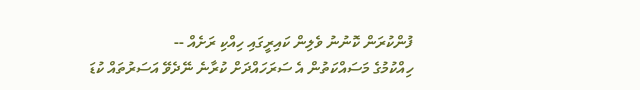ފުންކުރަން ކޮނުނު ވެލިން ކައިރީގައި ހިއްކި ރަށެއް --
ހިއްކުމުގެ މަސައްކަތުން އެ ސަރަހައްދަށް ކުރާނެ ނޭދެވޭ އަސަރުތައް ކުޑަ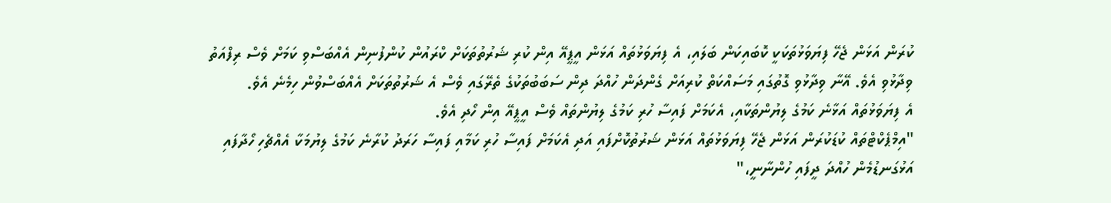ކުރަން އަޅަން ޖެހޭ ފިޔަވަޅުތަކަކީ ކޮބައިކަން ބަލައި، އެ ފިޔަވަޅުތައް އަޅަން އީޕީއޭ އިން ކުރި ޝަރުތުތަކަށް ކްރައުން ކުންފުނިން އެއްބަސްވި ކަމަށް ވެސް ރިފްއަތު ވިދާޅުވި އެވެ. އޭނާ ވިދާޅުވި ގޮތުގައި މަސައްކަތް ކުރިއަށް ގެންދަން ހުއްދަ ދިން ސަބަބުތަކުގެ ތެރޭގައި ވެސް އެ ޝަރުތުތަކަށް އެއްބަސްވުން ހިމެނެ އެވެ.
އެ ފިޔަވަޅުތައް އަޅާނެ ކަމުގެ ލިޔުންތަކާއި، އެކަމަށް ފައިސާ ހުރި ކަމުގެ ލިޔުންތައް ވެސް އީޕީއޭ އިން ހޯދި އެވެ.
"އިމްޕެކްޓްތައް ކުޑަކުރަން އަޅަން ޖެހޭ ފިޔަވަޅުތައް އަޅަން ޝަރުތުކޮށްފައި އަދި އެކަމަށް ފައިސާ ހުރި ކަމާއި ފައިސާ ހަރަދު ކުރާނެ ކަމުގެ ލިޔުމަކާ އެއްޗެހި ހޯދާފައި އަޅުގަނޑުމެން ހުއްދަ ދީފައި ހުންނާނީ،"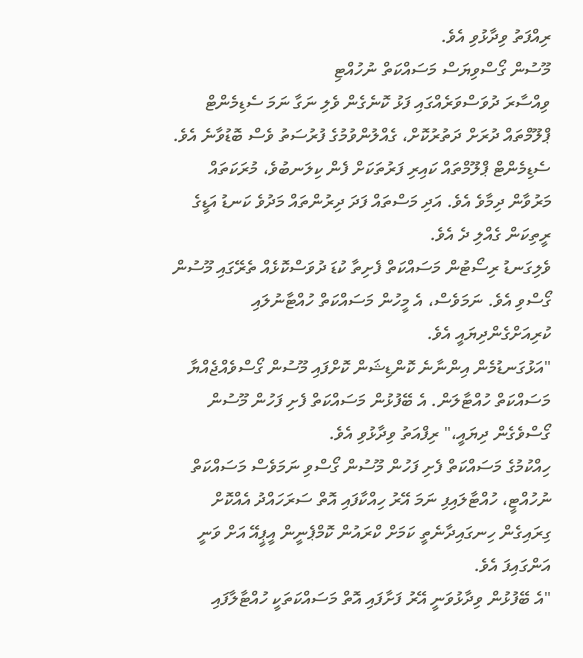ރިއްފަތު ވިދާޅުވި އެވެ.
މޫސުން ގޯސްވިޔަސް މަސައްކަތް ނުހުއްޓި
ވިއްސާރަ ދުވަސްވަރެއްގައި ފަޅު ކޮނެގެން ވެލި ނަގާ ނަމަ ސެޑިމެންޓް ޕްލޫމްތައް ދުރަށް ދަތުރުކޮށް، ގެއްލުންވުމުގެ ފުރުސަތު ވެސް ބޮޑުވާނެ އެވެ. ސެޑިމެންޓް ޕްލޫމްތައް ކައިރި ފަރުތަކަށް ފެން ކިލަނބުވެ، މުރަކަތައް މަރުވާން ދިމާވެ އެވެ. އަދި މަސްތައް ފަދަ ދިރުންތައް މަދުވެ ކަނޑު އަޑީގެ ރީތިކަން ގެއްލި ދެ އެވެ.
ވެލިގަނޑު ރިސޯޓުން މަސައްކަތް ފެށިތާ ކުޑަ ދުވަސްކޮޅެއް ތެރޭގައި މޫސުން ގޯސްވި އެވެ. ނަމަވެސް، އެ މީހުން މަސައްކަތް ހުއްޓާނުލައި ކުރިއަށްގެންދިޔައީ އެވެ.
"އަޅުގަނޑުމެން އިންނާނެ ކޮންޑިޝަން ކޮށްފައި މޫސުން ގޯސްވެއްޖެއްޔާ މަސައްކަތް ހުއްޓާލަން. އެ ބޭފުޅުން މަސައްކަތް ފެށި ފަހުން މޫސުން ގޯސްވެގެން ދިޔައީ،" ރިފްއަތު ވިދާޅުވި އެވެ.
ހިއްކުމުގެ މަސައްކަތް ފެށި ފަހުން މޫސުން ގޯސްވި ނަމަވެސް މަސައްކަތް ނުހުއްޓީ، ހުއްޓާލައިފި ނަމަ އޭރު ހިއްކާފައި އޮތް ސަރަހައްދު އެއްކޮށް ގިރައިގެން ހިނގައިދާނެތީ ކަމަށް ކްރައުން ކޮމްޕެނީން އީޕީއޭ އަށް ވަނީ އަންގައިފަ އެވެ.
"އެ ބޭފުޅުން ވިދާޅުވަނީ އޭރު ފަށާފައި އޮތް މަސައްކަތަކީ ހުއްޓާލާފައި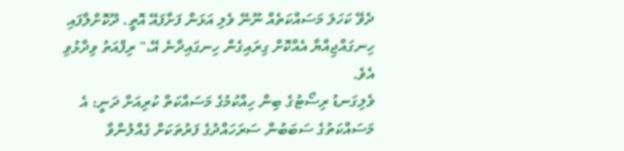ދެވޭ ކަހަލަ މަސައްކަތެއް ނޫނޭ ވެލި އަޅަން ފަށާފައޭ އޮތީ. ދޫކޮށްލާފައި ހިނގައްޖިއްޔާ އެއްކޮށް ގިރައިގެން ހިނގައިދާނެ އޭ،" ރިފްއަތު ވިދާޅުވި އެވެ.
ވެލިގަނޑު ރިސޯޓުގެ ބިން ހިއްކުމުގެ މަސައްކަތް ކުރިއަށް ދަނީ: އެ މަސައްކަތުގެ ސަބަބުން ސަރަހައްދުގެ ފަރުތަކަށް ގެއްލުންވާ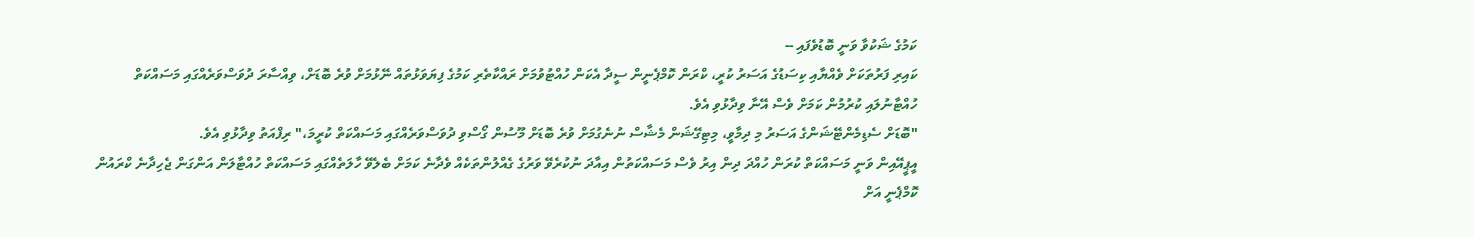ކަމުގެ ޝަކުވާ ވަނީ ބޮޑުވެފައި --
ކައިރި ފަރުތަކަށް ވެއްޔާއި ކިސަޑުގެ އަސަރު ކުރީ، ކްރަން ކޮމްޕެނީން ސީދާ އެކަން ހުއްޓުވުމަށް ރައްކާތެރި ކަމުގެ ފިޔަވަޅުތައް ނޭޅުމަށް ވުރެ ބޮޑަށް، ވިއްސާރަ ދުވަސްވަރެއްގައި މަސައްކަތް ހުއްޓާނުލައި ކުރުމުން ކަމަށް ވެސް އޭނާ ވިދާޅުވި އެވެ.
"ބޮޑަށް ސެޑިމެންޓޭޝަންގެ އަސަރު މި ދިމާވީ، މިޓިގޭޝަން މެޝާސް ނުނެގުމަށް ވުރެ ބޮޑަށް މޫސުން ގޯސްވި ދުވަސްވަރެއްގައި މަސައްކަތް ކުރީމަ،" ރިފްއަތު ވިދާޅުވި އެވެ.
އީޕީއޭއިން ވަނީ މަސައްކަތް ކުރަން ހުއްދަ ދިން އިރު ވެސް މަސައްކަތުން އިއާދަ ނުކުރެވޭ ވަރުގެ ގެއްލުންތަކެއް ވެދާނެ ކަމަށް ބެލެވޭ ހާލަތެއްގައި މަސައްކަތް ހުއްޓާލަން އަންގަން ޖެހިދާނެ ކްރައުން ކޮމްޕެނީ އަށް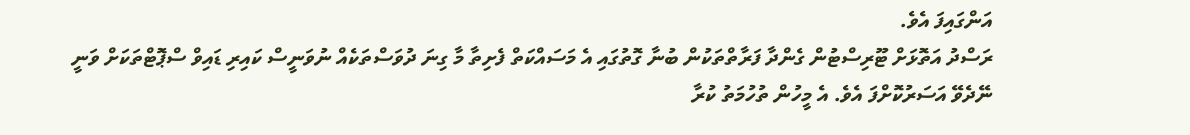އަންގައިފަ އެވެ.
ރަސްދު އަތޮޅަށް ޓޫރިސްޓުން ގެންދާ ފަރާތްތަކުން ބުނާ ގޮތުގައި އެ މަސައްކަތް ފެށިތާ މާ ގިނަ ދުވަސްތަކެއް ނުވަނީސް ކައިރި ޑައިވް ސްޕޮޓްތަކަށް ވަނީ ނޭދެވޭ އަސަރުކޮށްފަ އެވެ. އެ މީހުން ތުހުމަތު ކުރާ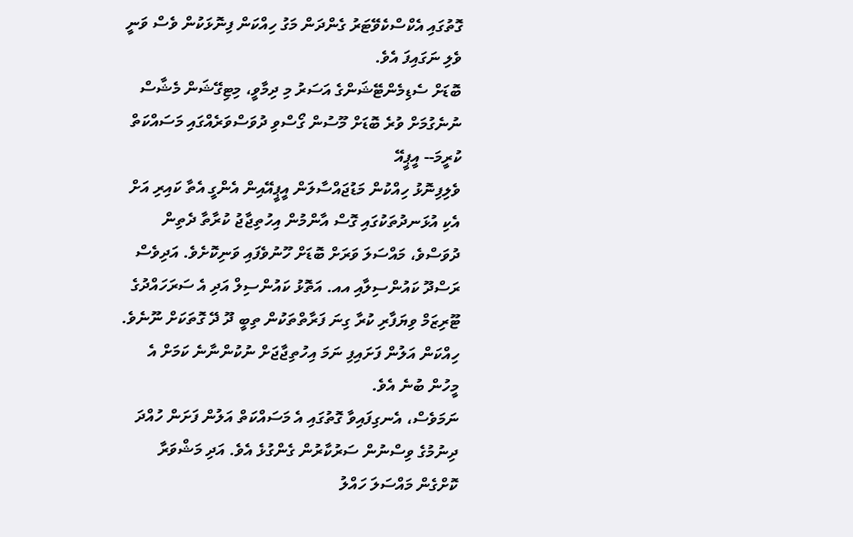ގޮތުގައި އެކްސްކެވޭޓަރު ގެންދަން މަގު ހިއްކަން ފިނޮޅަކުން ވެސް ވަނީ ވެލި ނަގައިފަ އެވެ.
ބޮޑަށް ސެޑިމެންޓޭޝަންގެ އަސަރު މި ދިމާވީ، މިޓިގޭޝަން މެޝާސް ނުނެގުމަށް ވުރެ ބޮޑަށް މޫސުން ގޯސްވި ދުވަސްވަރެއްގައި މަސައްކަތް ކުރީމަ-- އީޕީއޭ
ވެލިފިނޮޅު ހިއްކުން މަޑުޖައްސާލަން އީޕީއޭއިން އެންގީ އެތާ ކައިރި އަށް އެކި އުޅަނދުތަކުގައި ގޮސް އާންމުން އިހުތިޖާޖު ކުރާތާ ދެތިން ދުވަސްވެ، މައްސަލަ ވަރަށް ބޮޑަށް ހޫނުވެފައި ވަނިކޮށެވެ. އަދިވެސް ރަސްދޫ ކައުންސިލާއި އއ. އަތޮޅު ކައުންސިލް އަދި އެ ސަރަހައްދުގެ ޓޫރިޒަމް ވިޔަފާރި ކުރާ ގިނަ ފަރާތްތަކުން ތިބީ ދޫ ދޭ ގޮތަކަށް ނޫނެވެ. ހިއްކަން އަލުން ފަށައިފި ނަމަ އިހުތިޖާޖަށް ނުކުންނާނެ ކަމަށް އެ މީހުން ބުނެ އެވެ.
ނަމަވެސް، އެނގިފައިވާ ގޮތުގައި އެ މަސައްކަތް އަލުން ފަށަން ހުއްދަ ދިނުމުގެ ވިސްނުން ސަރުކާރުން ގެންގުޅެ އެވެ. އަދި މަޝްވަރާ ކޮށްގެން މައްސަލަ ހައްލު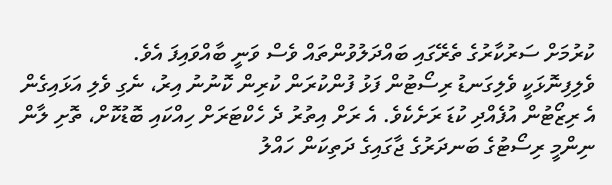ކުރުމަށް ސަރުކާރުގެ ތެރޭގައި ބައްދަލުވުންތައް ވެސް ވަނީ ބާއްވައިފަ އެވެ.
ވެލިފިނޮޅަކީ ވެލިގަނޑު ރިސޯޓުން ފަޅު ފުންކުރަން ކުރިން ކޮނުނު އިރު، ނެގި ވެލި އަޅައިގެން އެ ރިޒޯޓުން އުފެއްދި ކުޑަ ރަށެކެވެ. އެ ރަށް އިތުރު ދެ ހެކްޓަރަށް ހިއްކައި ބޮޑުކޮށް، ތޮށި ލާން ނިންމީ ރިސޯޓުގެ ބަނދަރުގެ ޖާގައިގެ ދަތިކަން ހައްލު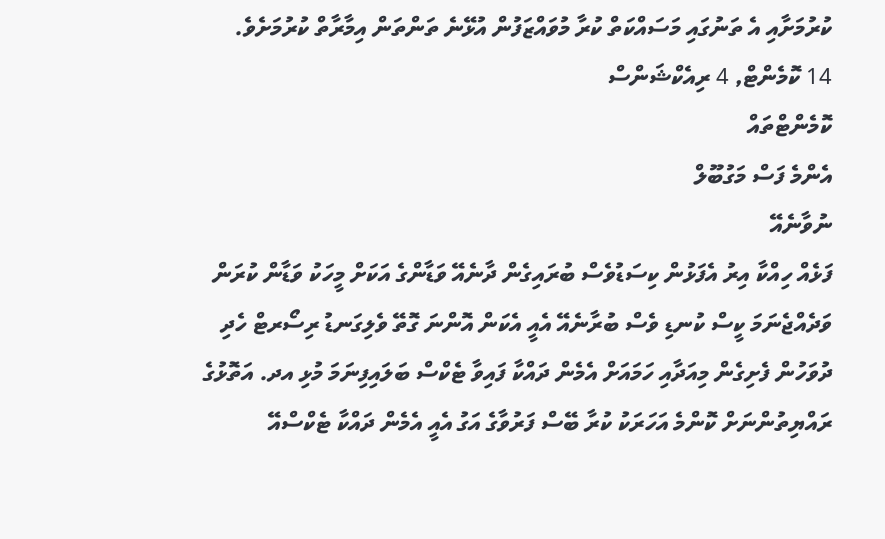ކުރުމަށާއި އެ ތަނުގައި މަސައްކަތް ކުރާ މުވައްޒަފުން އުޅޭނެ ތަންތަން އިމާރާތް ކުރުމަށެވެ.
14 ކޮމެންޓް, 4 ރިއެކްޝަންސް
ކޮމެންޓްތައް
އެންމެ ފަސް މަގުބޫލް
ނުވާނެއޭ
ފަޅެއް ހިއްކާ އިރު އެފަޅުން ކިސަޑުވެސް ބުރައިގެން ދާނެއޭ ވަޑާންގެ އަކަށް މީހަކު ވަޑާން ކުރަން ވަދެއްޖެނަމަ ކީސް ކުނޑި ވެސް ބުރާނެއޭ އެއީ އެކަން އޮންނަ ގޮތޭ ވެލިގަނޑު ރިސޯރޓް ހެދި ދުވަހުން ފެށިގެން މިއަދާއި ހަމައަށް އެމެން ދައްކާ ފައިވާ ޓެކްސް ބަލައިފިނަމަ މުޅި އދ. އަތޮޅުގެ ރައްޔިތުންނަށް ކޮންމެ އަހަރަކު ކުރާ ބޭސް ފަރުވާގެ އަގު އެއީ އެމެން ދައްކާ ޓެކްސްއޭ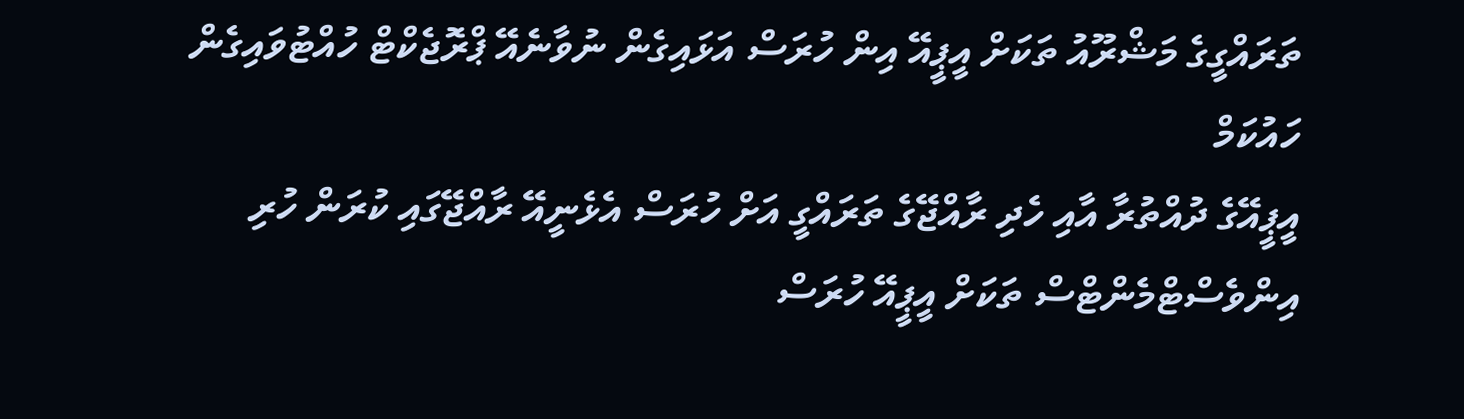ތަރައްގީގެ މަޝްރޫއު ތަކަށް އީޕީއޭ އިން ހުރަސް އަޅައިގެން ނުވާނެއޭ ޕްރޮޖެކްޓް ހުއްޓުވައިގެން
ހައުކަމް
އީޕީއޭގެ ދުއްތުރާ އާއި ހެދި ރާއްޖޭގެ ތަރައްގީ އަށް ހުރަސް އެޅެނީއޭ ރާއްޖޭގައި ކުރަން ހުރި އިންވެސްޓްމެންޓްސް ތަކަށް އީޕީއޭ ހުރަސް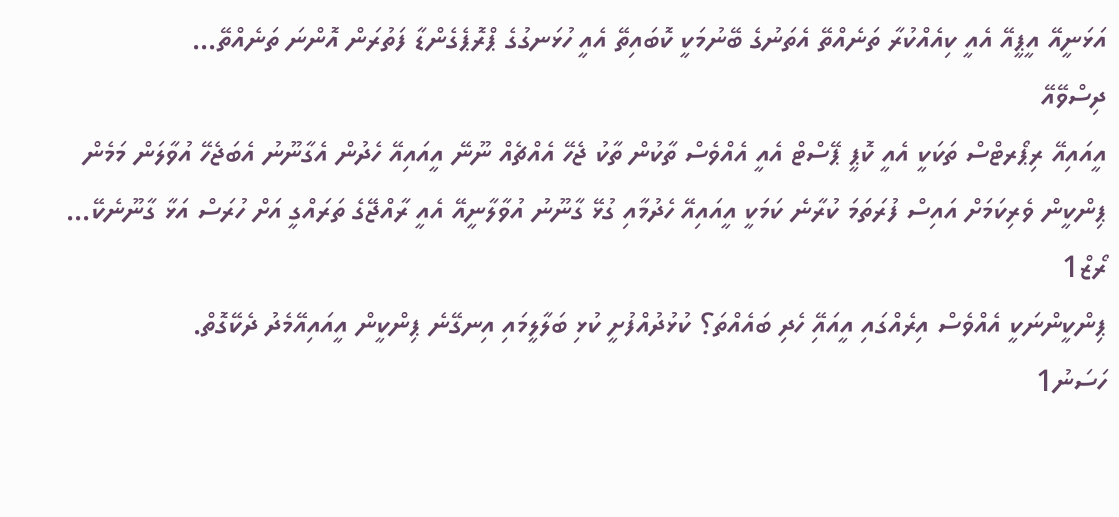އަޅަނީއޭ އީޕީއޭ އެއީ ކިއެއްކުރާ ތަނެއްތޭ އެތަނުގެ ބޭނުމަކީ ކޮބައިތޭ އެއީ ހުޅަނގުގެ ޕްރޮޕެގެންޑާ ފަތުރަން އޮންނަ ތަނެއްތޭ...
ދިސްވޭއޭ
އީއައިއޭ ރިޕޯރޓްސް ތަކަކީ އެއީ ކޮޕީ ޕޭސްޓް އެއީ އެއްވެސް ތާކުން ތާކު ޖެހޭ އެއްޗެއް ނޫނޭ އީއައިއޭ ހެދުން އެގާނޫނު އެބަޖެހޭ އުވާލަން މަމެން ޕިންކީން ވެރިކަމަށް އައިސް ފުރަތަމަ ކުރާނެ ކަމަކީ އީއައިއޭ ހެދުމާއި ގުޅޭ ގާނޫނު އުވާލާނީއޭ އެއީ ރާއްޖޭގެ ތަރައްގީ އަށް ހުރަސް އަޅާ ގާނޫނެކޭ...
ރޯޒް1
ޕިންކީންނަކީ އެއްވެސް އިރެއްގައި އީއައިޭ ހެދި ބައެއްތަ؟ ކުޅުދުއްފުށީ ކުޅި ބަލާލީމައި އިނގޭނެ ޕިންކީން އީއައިއޭމެދު ދެކޭގޮތް.
ހަސަނު1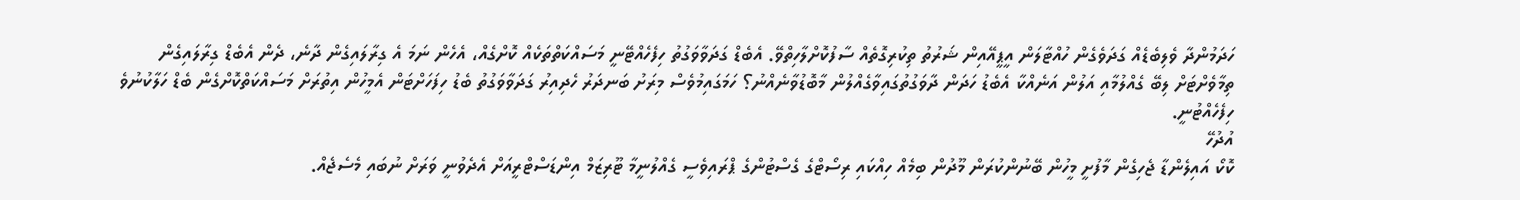ހަދަމުންދާ ވެލިބެޑެއް ގަދަވެގެން ހުއްޓާލަން އީޕީއޭއިން ޝަރުތު ތިކުރިގޮތެއް ސާފުކޮށްލާހިތްވޭ. އެބެޑް ގަދަވާވަގުތު ހިފެހެއްޓޭނީ މަސައްކަތްތަކެއް ކޮށްގެއް، އެހެން ނަމަ އެ ގިރާލައިގެން ދާނެ، ދެން އެބެޑް ގިރާލައިގެން ތިމާވެށްޓަށް ލިބޭ ގެއްލުމާއި އަލުން އަނެއްކާ އެބެޑު ހަދަން ދާވަގުތުގައިވާގެއްލުން މާބޮޑުވާނެއްނު؟ ހަމަގައިމުވެސް މިރަށު ބަނދަރު ހެދިއިރު ގަދަވާވަގުތު ބެޑު ހިފަހަށްޓަން އެމީހުން އިތުރަށް މަސައްކަތްކޮށްގެން ބެޑް ހަލާކުނުވެ ހިފެހެއްޓުނީ.
އުދުހޭ
ކޮކޯ އައިލެންޑާ ޖެހިގެން މާފުށީ މީހުން ބޭނުންކުރަން މޫދުން ބިމެއް ހިއްކައި ރިސޯޓްގެ ގެސްޓުންގެ ޕްރައިވެސީ ގެއްލުނީމާ ޓޫރިޒަމް އިންޑަސްޓްރީއަށް އެދެވުނީ ވަރަށް ނުބައި މެސެޖެއް.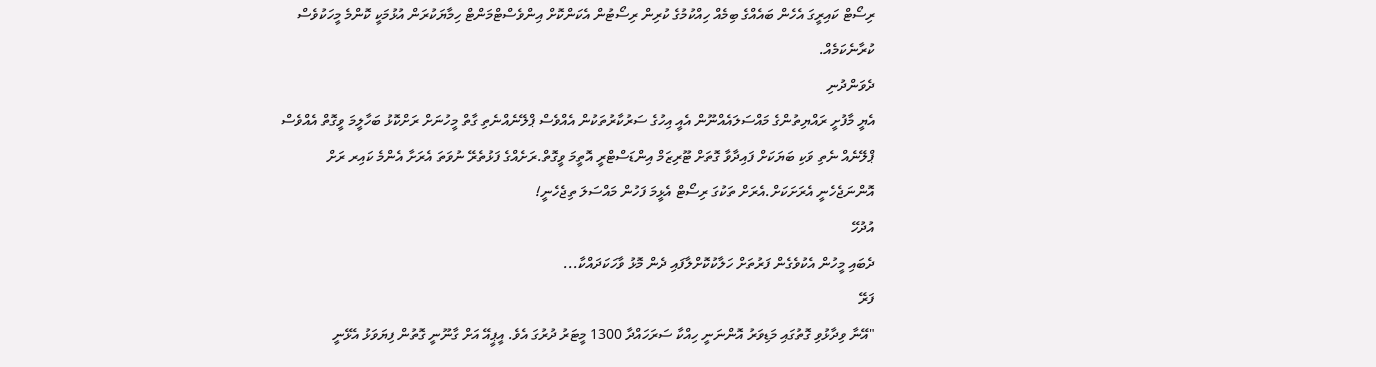ރިސޯޓް ކައިރީގަ އެހެން ބައެއްގެ ބިމެއް ހިއްކުމުގެ ކުރިން ރިސޯޓުން އެކަންކޮށް އިންވެސްޓްމަންޓް ހިމާޔަކުރަން އުޅުމަކީ ކޮންމެ މީހަކުވެސް ކުރާނެކަމެއް.
ދެވަންދުނި
އެޔީ މާފުށީ ރައްޔިތުންގެ މައްސަލައެއްނޫން އެއީ އިހުގެ ސަރުކާރުތަކުން އެއްވެސް ޕްލޭނެއްނެތި ގާތް މީހުނަށް ރަށްކޮޅު ބަހާލީމަ ވީގޮތް އެއްވެސް ޕްލޭނެއް ނެތި ވަކި ބަޔަކަށް ފައިދާވާ ގޮތަށް ޓޫރިޒަމް އިންޑަސްޓްރީ އޮތީމަ ވީގޮތް.ރަށެއްގެ ފަޅުތެރޭ ނުވަތަ އެރަށާ އެންމެ ކައިރ ރަށް އޮންނަޖެހެނީ އެރަށަކަށް.އެރަށް ތަކުގަ ރިސޯޓް އެޅީމަ ފަހުން މައްސަލަ ތިޖެހެނީ!
އުދުހޭ
ދެބައި މީހުން އެކުވެގެން ފަރުތަށް ހަލާކުކޮށްލާފައި ދެން މޮޅު ވާހަކަދައްކާ...
ފަރޭ
"އޭނާ ވިދާޅުވި ގޮތުގައި މަޑިވަރު އޮންނަނީ ހިއްކާ ސަރަހައްދާ 1300 މީޓަރު ދުރުގަ އެވެ. އީޕީއޭ އަށް ގާނޫނީ ގޮތުން ފިޔަވަޅު އެޅޭނީ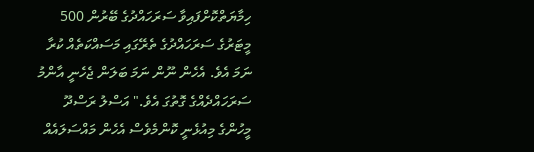ހިމާޔަތްކޮށްފައިވާ ސަރަހައްދުގެ ބޭރުން 500 މީޓަރުގެ ސަރަހައްދުގެ ތެރޭގައި މަސައްކަތެއް ކުރާ ނަމަ އެވެ. އެހެން ނޫން ނަމަ ބަލަން ޖެހެނީ އާންމު ސަރަހައްދެއްގެ ގޮތުގަ އެވެ." އަސްލު ރަސްދޫ މީހުންގެ މިއުޅެނީ ކޮންމެވެސް އެހެން މައްސަލައެއް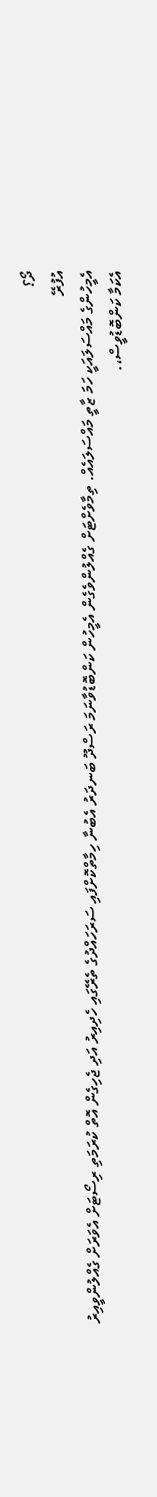ދޯ؟
އުފުރޭ
އެމީހުންގެ މައްސަލައަކީ ހަމަ ޒާތީ މައްސަލައެއް. ތިމާވެށްޓަށް ގެއްލުންވެގެން އެމީހުން ކަންބޮޑުވާނަމަ ރަސްދޫ ބަނދަރު އެބުނާ ހިމާތްކޮށްފައި ސަރަހައްދުގެ ތެރޭގައި ހެދިއިރު އަދި ޖެހިގެން އޮތް ކުރަމަތި ރިސޯޓަށް އެވަރަށް ގެއްލުންވީއިރު އެކަމާ ކަންބޮޑުވީސް،.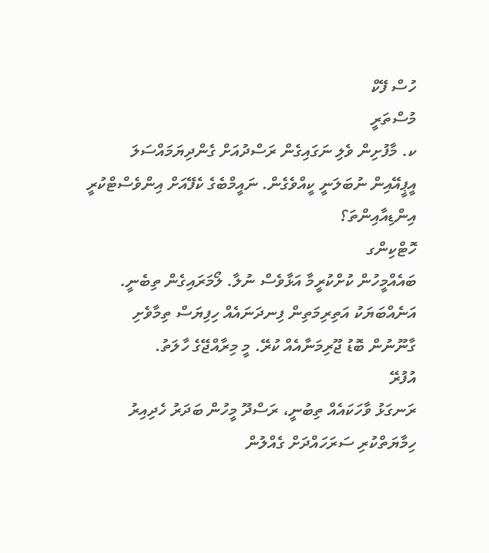ހުސް ފޭކް
މުސްތަރީ
ކ. މާފުށިން ވެލި ނަގައިގެން ރަސްދުއަށް ގެންދިޔަމައްސަލަ އީޕީއޭއިން ނުބަލަނީ ކީއްވެގެން. ނައީމްބެގެ ކެފޭއަށް އިންވެސްޓްކުރީ އިންޑިއާއިންތަ؟
ހޮޓްކިންގ
ބައެއްމީހުން ކުށްކުރީމާ އަޅާވެސް ނުލާ. ލޯމަރައިގެން ތިބެނީ. އަނެއްބަޔަކު އަތިރިމަތިން ފިނދަނައެއް ހިފިޔަސް ތިމާވެށި ގާނޫނުން ބޮޑު ޖޫރިމަނާއެއް ކުރޭ. މީ މިރާއްޖޭގެ ހާލަތު.
އުފުރޭ
ރަނގަޅު ވާހަކައެއް ތިބުނީ، ރަސްދޫ މީހުން ބަދަރު ހެދިއިރު ހިމާޔަތްކުރި ސަރަހައްދަށް ގެއްލުން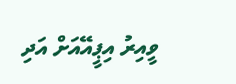ވީއިރު އިޕީއޭއަށް އަދި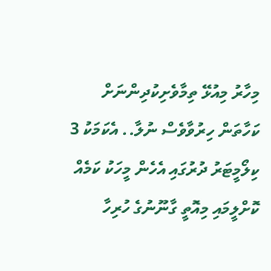މިހާރު މިއުޅޭ ތިމާވެށިކުދިންނަށް ކަހާތަން ހިރުވާވެސް ނުލާ.. އެކަމަކު 3 ކިލޯމީޓަރު ދުރުގައި އެހެން މީހަކު ކަމެއް ކޮށްލީމައި މިއޮތީ ގާނޫނުގެ ހުރިހާ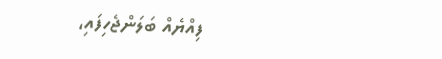ފިއްޔެއް ބަލަންޖެހިފައި،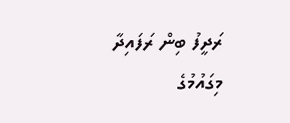ރަދީފު ބިން ރަފައިދާ
މިގައުމުގެ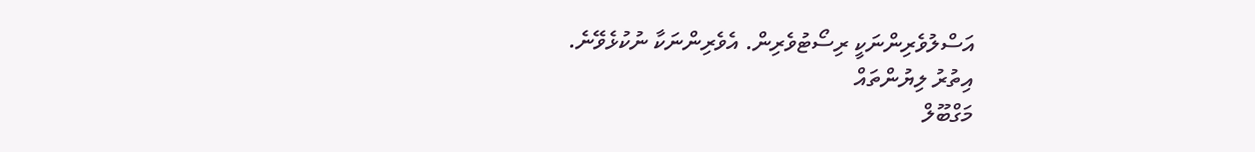އަސްލުވެރިންނަކީ ރިސޯޓުވެރިން. އެވެރިންނަކާ ނުކުޅެވޭނެ.
އިތުރު ލިޔުންތައް
މަގްބޫލް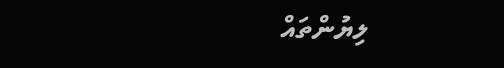ލިޔުންތައް